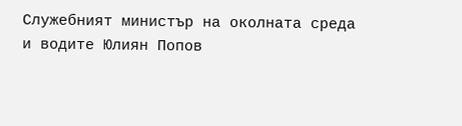Служебният министър на околната среда и водите Юлиян Попов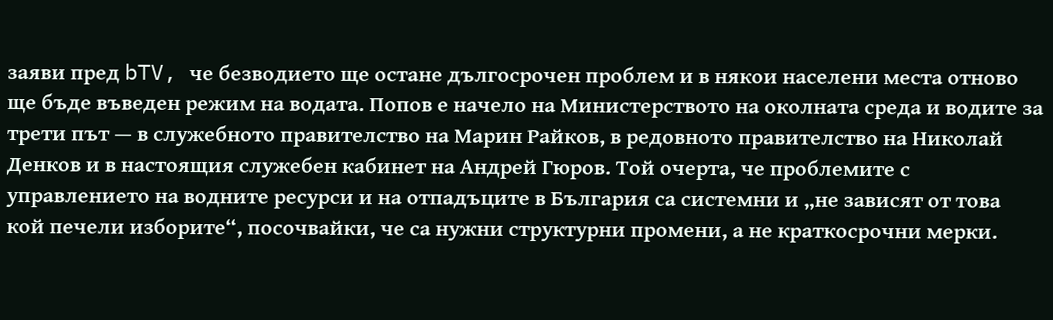заяви пред bTV, че безводието ще остане дългосрочен проблем и в някои населени места отново ще бъде въведен режим на водата. Попов е начело на Министерството на околната среда и водите за трети път — в служебното правителство на Марин Райков, в редовното правителство на Николай Денков и в настоящия служебен кабинет на Андрей Гюров. Той очерта, че проблемите с управлението на водните ресурси и на отпадъците в България са системни и „не зависят от това кой печели изборите“, посочвайки, че са нужни структурни промени, а не краткосрочни мерки.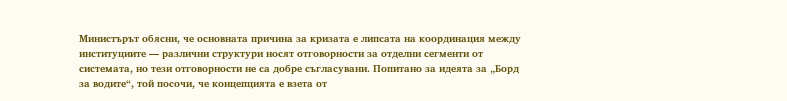Министърът обясни, че основната причина за кризата е липсата на координация между институциите — различни структури носят отговорности за отделни сегменти от системата, но тези отговорности не са добре съгласувани. Попитано за идеята за „Борд за водите“, той посочи, че концепцията е взета от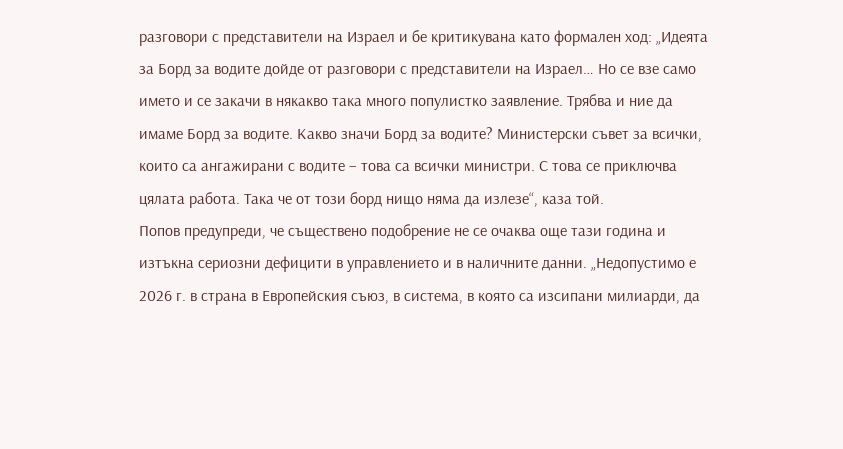разговори с представители на Израел и бе критикувана като формален ход: „Идеята за Борд за водите дойде от разговори с представители на Израел… Но се взе само името и се закачи в някакво така много популистко заявление. Трябва и ние да имаме Борд за водите. Какво значи Борд за водите? Министерски съвет за всички, които са ангажирани с водите – това са всички министри. С това се приключва цялата работа. Така че от този борд нищо няма да излезе“, каза той.
Попов предупреди, че съществено подобрение не се очаква още тази година и изтъкна сериозни дефицити в управлението и в наличните данни. „Недопустимо е 2026 г. в страна в Европейския съюз, в система, в която са изсипани милиарди, да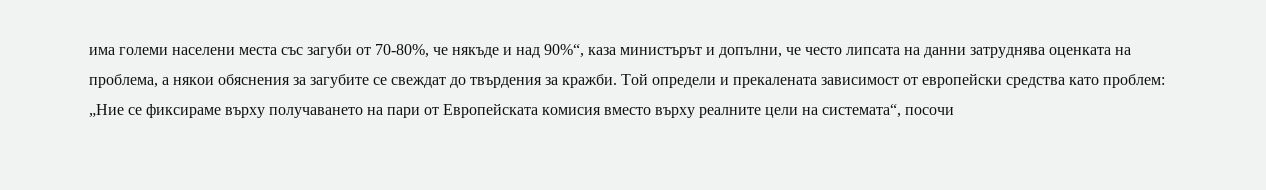има големи населени места със загуби от 70-80%, че някъде и над 90%“, каза министърът и допълни, че често липсата на данни затруднява оценката на проблема, а някои обяснения за загубите се свеждат до твърдения за кражби. Той определи и прекалената зависимост от европейски средства като проблем: „Ние се фиксираме върху получаването на пари от Европейската комисия вместо върху реалните цели на системата“, посочи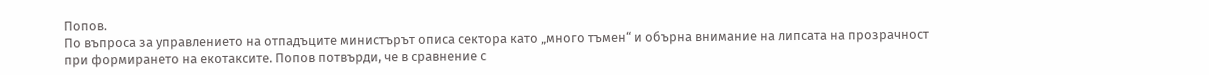Попов.
По въпроса за управлението на отпадъците министърът описа сектора като „много тъмен“ и обърна внимание на липсата на прозрачност при формирането на екотаксите. Попов потвърди, че в сравнение с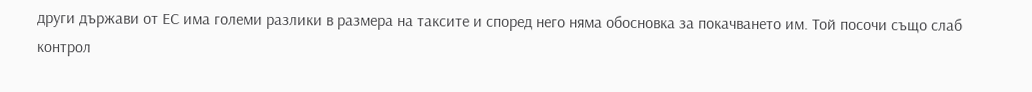други държави от ЕС има големи разлики в размера на таксите и според него няма обосновка за покачването им. Той посочи също слаб контрол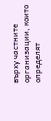върху частните организации, които определят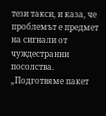тези такси, и каза, че проблемът е предмет на сигнали от чуждестранни посолства. „Подготвяме пакет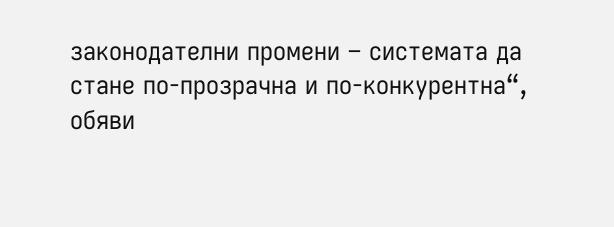законодателни промени – системата да стане по-прозрачна и по-конкурентна“, обяви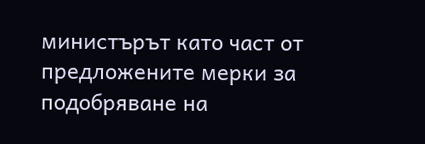министърът като част от предложените мерки за подобряване на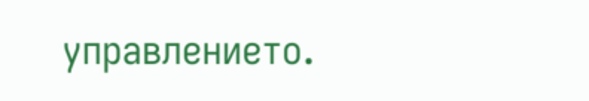управлението.